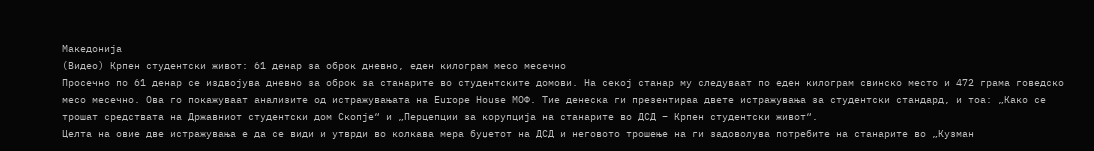Македонија
(Видео) Крпен студентски живот: 61 денар за оброк дневно, еден килограм месо месечно
Просечно по 61 денар се издвојува дневно за оброк за станарите во студентските домови. На секој станар му следуваат по еден килограм свинско место и 472 грама говедско месо месечно. Ова го покажуваат анализите од истражувањата на Europe House МОФ. Тие денеска ги презентираа двете истражувања за студентски стандард, и тоа: „Како се трошат средствата на Државниот студентски дом Скопје“ и „Перцепции за корупција на станарите во ДСД – Крпен студентски живот“.
Целта на овие две истражувања е да се види и утврди во колкава мера буџетот на ДСД и неговото трошење на ги задоволува потребите на станарите во „Кузман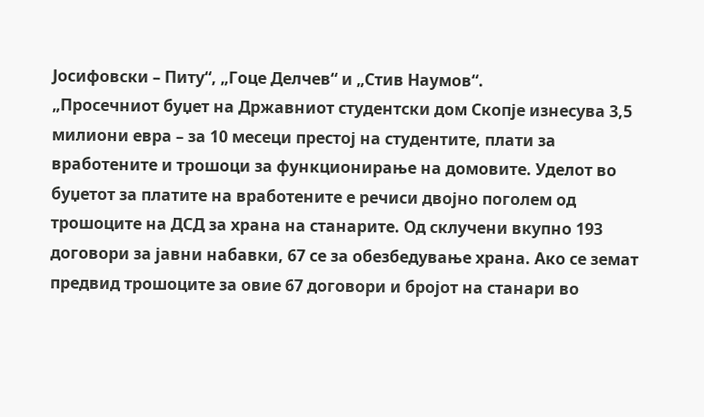Јосифовски – Питу“, „Гоце Делчев“ и „Стив Наумов“.
„Просечниот буџет на Државниот студентски дом Скопје изнесува 3,5 милиони евра – за 10 месеци престој на студентите, плати за вработените и трошоци за функционирање на домовите. Уделот во буџетот за платите на вработените е речиси двојно поголем од трошоците на ДСД за храна на станарите. Од склучени вкупно 193 договори за јавни набавки, 67 се за обезбедување храна. Ако се земат предвид трошоците за овие 67 договори и бројот на станари во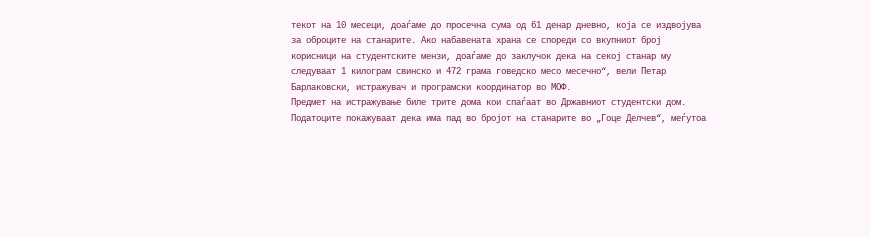текот на 10 месеци, доаѓаме до просечна сума од 61 денар дневно, која се издвојува за оброците на станарите. Ако набавената храна се спореди со вкупниот број корисници на студентските мензи, доаѓаме до заклучок дека на секој станар му следуваат 1 килограм свинско и 472 грама говедско месо месечно“, вели Петар Барлаковски, истражувач и програмски координатор во МОФ.
Предмет на истражување биле трите дома кои спаѓаат во Државниот студентски дом. Податоците покажуваат дека има пад во бројот на станарите во „Гоце Делчев“, меѓутоа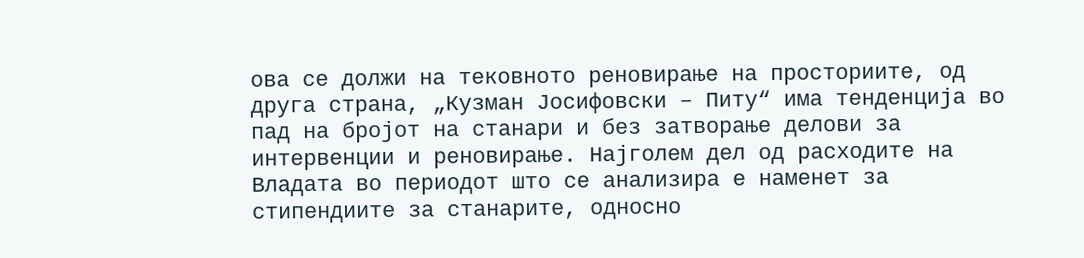ова се должи на тековното реновирање на просториите, од друга страна, „Кузман Јосифовски – Питу“ има тенденција во пад на бројот на станари и без затворање делови за интервенции и реновирање. Најголем дел од расходите на Владата во периодот што се анализира е наменет за стипендиите за станарите, односно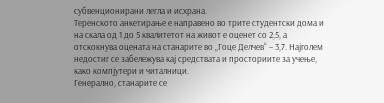субвенционирани легла и исхрана.
Теренското анкетирање е направено во трите студентски дома и на скала од 1 до 5 квалитетот на живот е оценет со 2,5, а отскокнува оцената на станарите во „Гоце Делчев“ – 3,7. Најголем недостиг се забележува кај средствата и просториите за учење, како компјутери и читалници.
Генерално, станарите се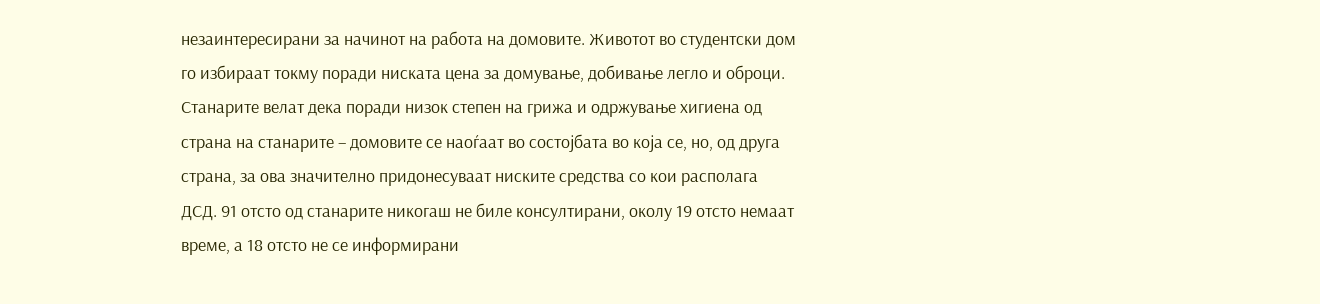незаинтересирани за начинот на работа на домовите. Животот во студентски дом го избираат токму поради ниската цена за домување, добивање легло и оброци. Станарите велат дека поради низок степен на грижа и одржување хигиена од страна на станарите – домовите се наоѓаат во состојбата во која се, но, од друга страна, за ова значително придонесуваат ниските средства со кои располага ДСД. 91 отсто од станарите никогаш не биле консултирани, околу 19 отсто немаат време, а 18 отсто не се информирани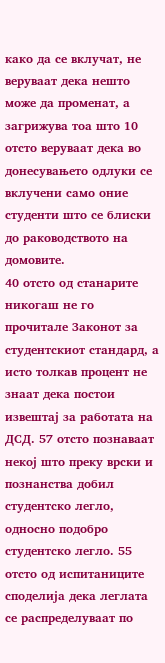како да се вклучат, не веруваат дека нешто може да променат, а загрижува тоа што 10 отсто веруваат дека во донесувањето одлуки се вклучени само оние студенти што се блиски до раководството на домовите.
40 отсто од станарите никогаш не го прочитале Законот за студентскиот стандард, а исто толкав процент не знаат дека постои извештај за работата на ДСД. 57 отсто познаваат некој што преку врски и познанства добил студентско легло, односно подобро студентско легло. 55 отсто од испитаниците споделија дека леглата се распределуваат по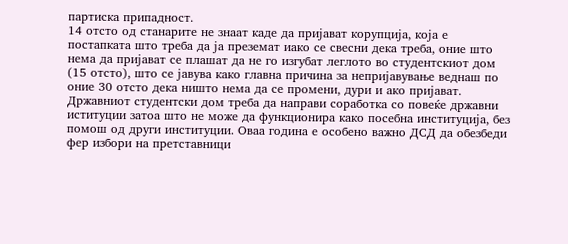партиска припадност.
14 отсто од станарите не знаат каде да пријават корупција, која е постапката што треба да ја преземат иако се свесни дека треба, оние што нема да пријават се плашат да не го изгубат леглото во студентскиот дом (15 отсто), што се јавува како главна причина за непријавување веднаш по оние 30 отсто дека ништо нема да се промени, дури и ако пријават.
Државниот студентски дом треба да направи соработка со повеќе државни иституции затоа што не може да функционира како посебна институција, без помош од други институции. Оваа година е особено важно ДСД да обезбеди фер избори на претставници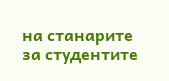на станарите за студентите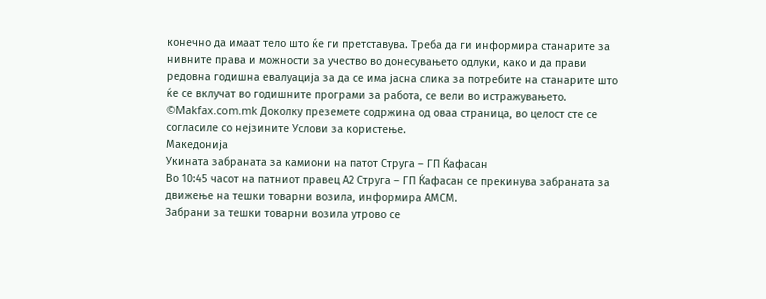конечно да имаат тело што ќе ги претставува. Треба да ги информира станарите за нивните права и можности за учество во донесувањето одлуки, како и да прави редовна годишна евалуација за да се има јасна слика за потребите на станарите што ќе се вклучат во годишните програми за работа, се вели во истражувањето.
©Makfax.com.mk Доколку преземете содржина од оваа страница, во целост сте се согласиле со нејзините Услови за користење.
Македонија
Укината забраната за камиони на патот Струга – ГП Ќафасан
Во 10:45 часот на патниот правец А2 Струга – ГП Ќафасан се прекинува забраната за движење на тешки товарни возила, информира АМСМ.
Забрани за тешки товарни возила утрово се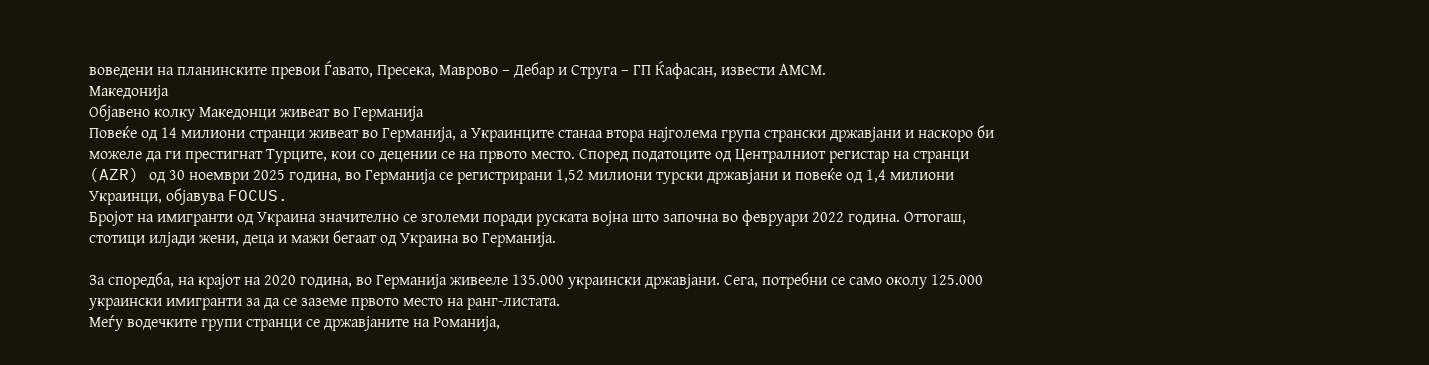воведени на планинските превои Ѓавато, Пресека, Маврово – Дебар и Струга – ГП Ќафасан, извести АМСМ.
Македонија
Објавено колку Македонци живеат во Германија
Повеќе од 14 милиони странци живеат во Германија, а Украинците станаа втора најголема група странски државјани и наскоро би можеле да ги престигнат Турците, кои со децении се на првото место. Според податоците од Централниот регистар на странци (AZR) од 30 ноември 2025 година, во Германија се регистрирани 1,52 милиони турски државјани и повеќе од 1,4 милиони Украинци, објавува FOCUS.
Бројот на имигранти од Украина значително се зголеми поради руската војна што започна во февруари 2022 година. Оттогаш, стотици илјади жени, деца и мажи бегаат од Украина во Германија.

За споредба, на крајот на 2020 година, во Германија живееле 135.000 украински државјани. Сега, потребни се само околу 125.000 украински имигранти за да се заземе првото место на ранг-листата.
Меѓу водечките групи странци се државјаните на Романија,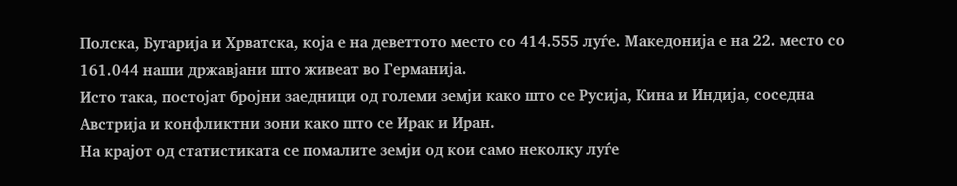Полска, Бугарија и Хрватска, која е на деветтото место со 414.555 луѓе. Македонија е на 22. место со 161.044 наши државјани што живеат во Германија.
Исто така, постојат бројни заедници од големи земји како што се Русија, Кина и Индија, соседна Австрија и конфликтни зони како што се Ирак и Иран.
На крајот од статистиката се помалите земји од кои само неколку луѓе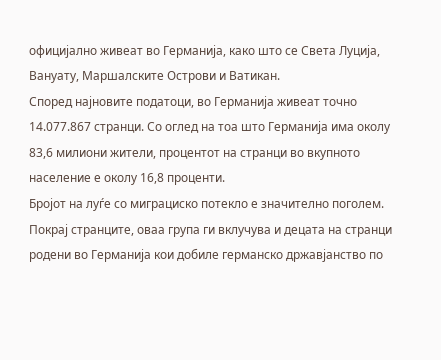официјално живеат во Германија, како што се Света Луција, Вануату, Маршалските Острови и Ватикан.
Според најновите податоци, во Германија живеат точно 14.077.867 странци. Со оглед на тоа што Германија има околу 83,6 милиони жители, процентот на странци во вкупното население е околу 16,8 проценти.
Бројот на луѓе со миграциско потекло е значително поголем. Покрај странците, оваа група ги вклучува и децата на странци родени во Германија кои добиле германско државјанство по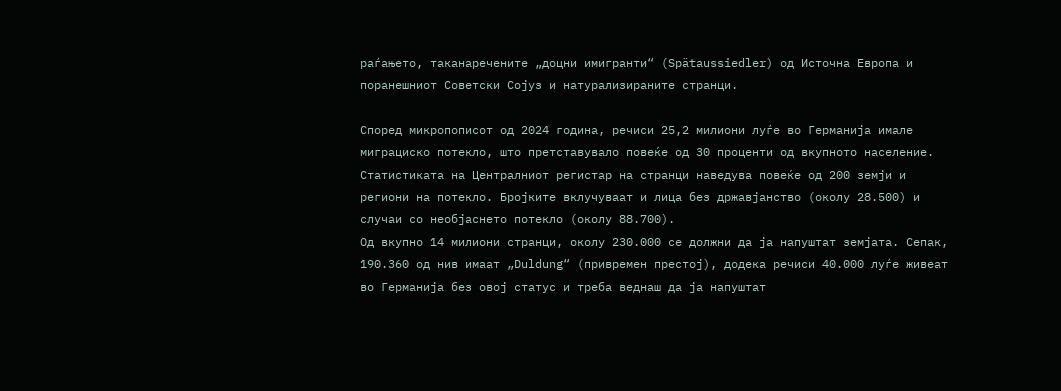раѓањето, таканаречените „доцни имигранти“ (Spätaussiedler) од Источна Европа и поранешниот Советски Сојуз и натурализираните странци.

Според микропописот од 2024 година, речиси 25,2 милиони луѓе во Германија имале миграциско потекло, што претставувало повеќе од 30 проценти од вкупното население.
Статистиката на Централниот регистар на странци наведува повеќе од 200 земји и региони на потекло. Бројките вклучуваат и лица без државјанство (околу 28.500) и случаи со необјаснето потекло (околу 88.700).
Од вкупно 14 милиони странци, околу 230.000 се должни да ја напуштат земјата. Сепак, 190.360 од нив имаат „Duldung“ (привремен престој), додека речиси 40.000 луѓе живеат во Германија без овој статус и треба веднаш да ја напуштат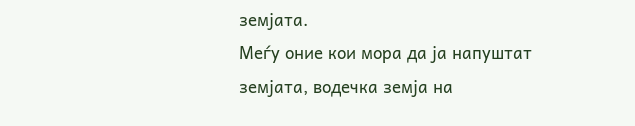земјата.
Меѓу оние кои мора да ја напуштат земјата, водечка земја на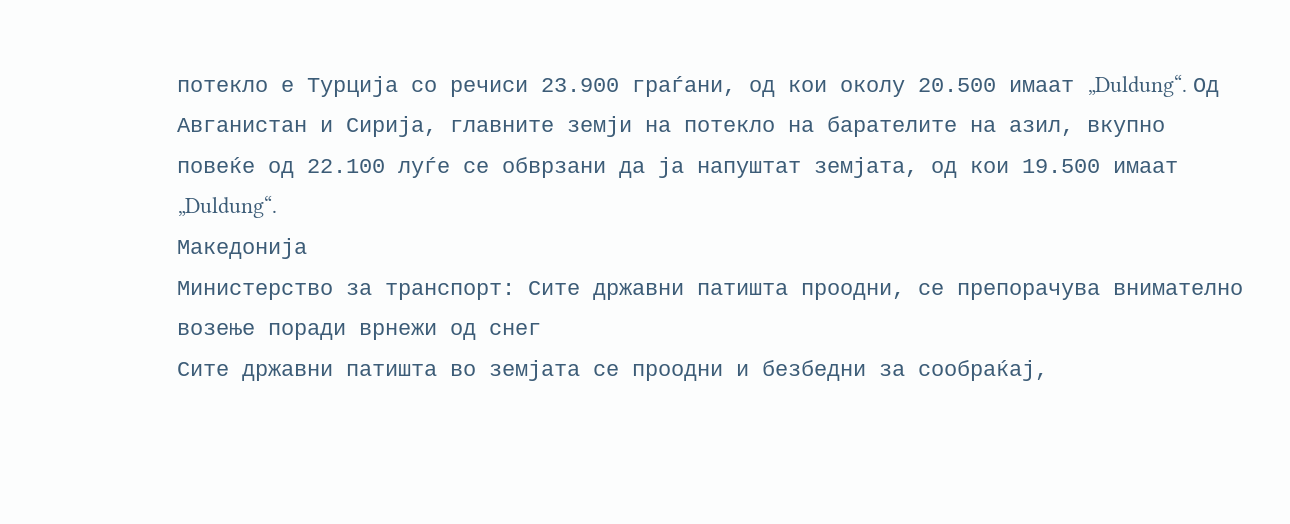потекло е Турција со речиси 23.900 граѓани, од кои околу 20.500 имаат „Duldung“. Од Авганистан и Сирија, главните земји на потекло на барателите на азил, вкупно повеќе од 22.100 луѓе се обврзани да ја напуштат земјата, од кои 19.500 имаат „Duldung“.
Македонија
Министерство за транспорт: Сите државни патишта проодни, се препорачува внимателно возење поради врнежи од снег
Сите државни патишта во земјата се проодни и безбедни за сообраќај,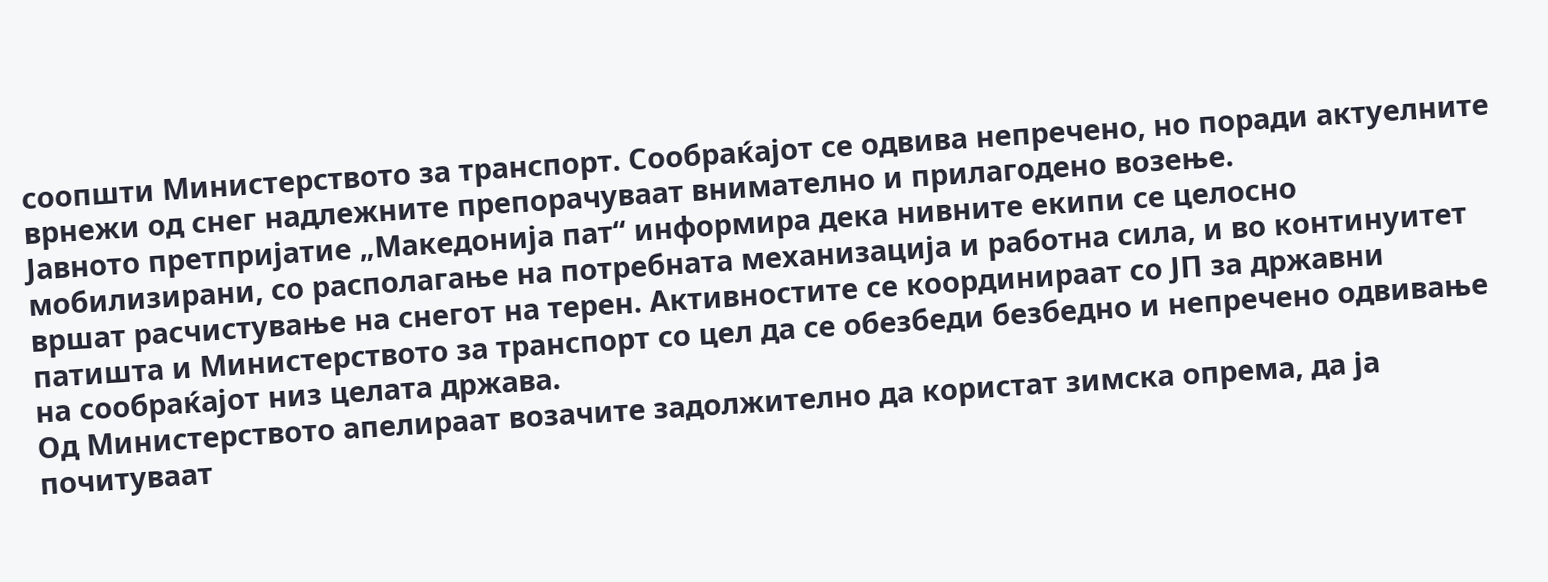соопшти Министерството за транспорт. Сообраќајот се одвива непречено, но поради актуелните врнежи од снег надлежните препорачуваат внимателно и прилагодено возење.
Јавното претпријатие „Македонија пат“ информира дека нивните екипи се целосно мобилизирани, со располагање на потребната механизација и работна сила, и во континуитет вршат расчистување на снегот на терен. Активностите се координираат со ЈП за државни патишта и Министерството за транспорт со цел да се обезбеди безбедно и непречено одвивање на сообраќајот низ целата држава.
Од Министерството апелираат возачите задолжително да користат зимска опрема, да ја почитуваат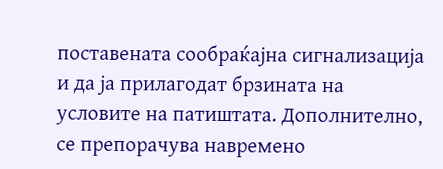поставената сообраќајна сигнализација и да ја прилагодат брзината на условите на патиштата. Дополнително, се препорачува навремено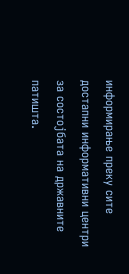информирање преку сите достапни информативни центри за состојбата на државните патишта.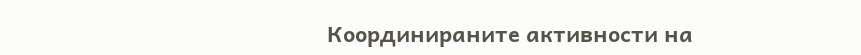Координираните активности на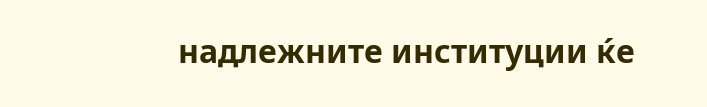надлежните институции ќе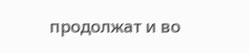продолжат и во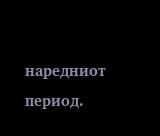наредниот период.